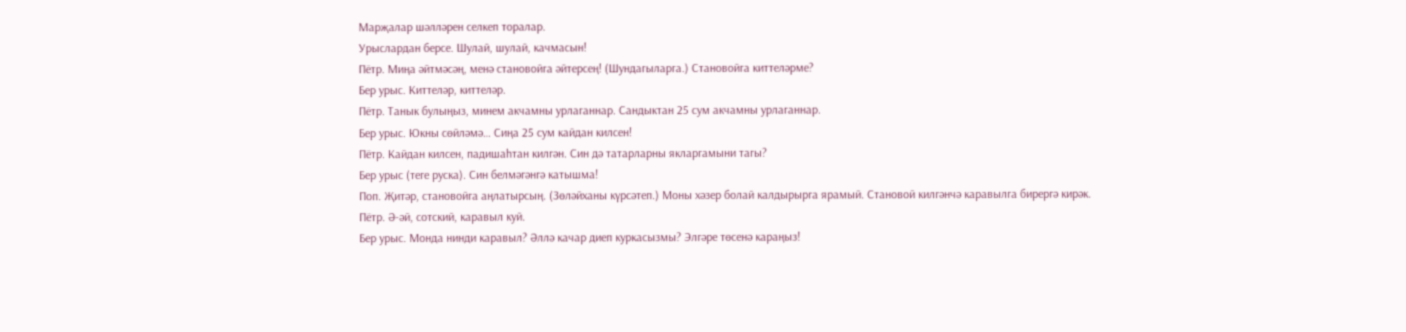Марҗалар шәлләрен селкеп торалар.
Урыслардан берсе. Шулай, шулай, качмасын!
Пётр. Миңа әйтмәсәң, менә становойга әйтерсең! (Шундагыларга.) Становойга киттеләрме?
Бер урыс. Киттеләр, киттеләр.
Пётр. Танык булыңыз, минем акчамны урлаганнар. Сандыктан 25 сум акчамны урлаганнар.
Бер урыс. Юкны сөйләмә… Сиңа 25 сум кайдан килсен!
Пётр. Кайдан килсен, падишаһтан килгән. Син дә татарларны якларгамыни тагы?
Бер урыс (теге руска). Син белмәгәнгә катышма!
Поп. Җитәр, становойга аңлатырсың. (Зөләйханы күрсәтеп.) Моны хәзер болай калдырырга ярамый. Становой килгәнчә каравылга бирергә кирәк.
Пётр. Ә-әй, сотский, каравыл куй.
Бер урыс. Монда нинди каравыл? Әллә качар диеп куркасызмы? Элгәре төсенә караңыз!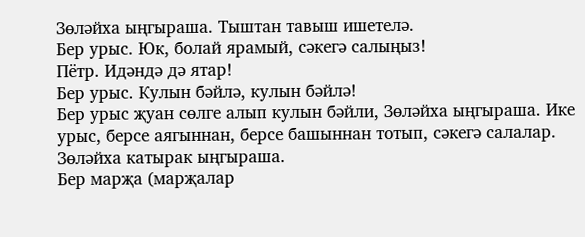Зөләйха ыңгыраша. Тыштан тавыш ишетелә.
Бер урыс. Юк, болай ярамый, сәкегә салыңыз!
Пётр. Идәндә дә ятар!
Бер урыс. Кулын бәйлә, кулын бәйлә!
Бер урыс җуан сөлге алып кулын бәйли, Зөләйха ыңгыраша. Ике урыс, берсе аягыннан, берсе башыннан тотып, сәкегә салалар. Зөләйха катырак ыңгыраша.
Бер марҗа (марҗалар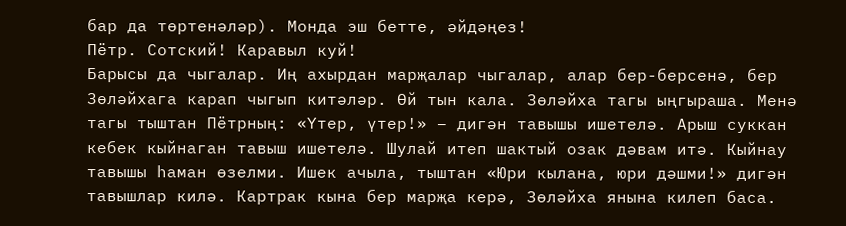бар да төртенәләр). Монда эш бетте, әйдәңез!
Пётр. Сотский! Каравыл куй!
Барысы да чыгалар. Иң ахырдан марҗалар чыгалар, алар бер-берсенә, бер Зөләйхага карап чыгып китәләр. Өй тын кала. Зөләйха тагы ыңгыраша. Менә тагы тыштан Пётрның: «Үтер, үтер!» – дигән тавышы ишетелә. Арыш суккан кебек кыйнаган тавыш ишетелә. Шулай итеп шактый озак дәвам итә. Кыйнау тавышы һаман өзелми. Ишек ачыла, тыштан «Юри кылана, юри дәшми!» дигән тавышлар килә. Картрак кына бер марҗа керә, Зөләйха янына килеп баса.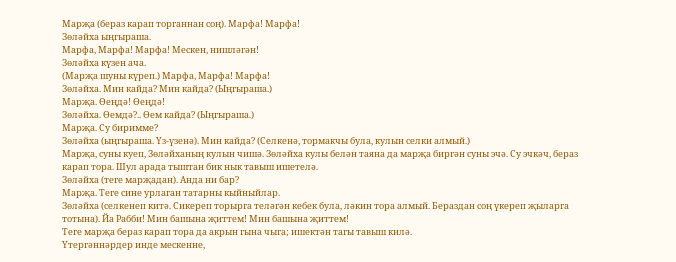Марҗа (бераз карап торганнан соң). Марфа! Марфа!
Зөләйха ыңгыраша.
Марфа, Марфа! Марфа! Мескен, нишләгән!
Зөләйха күзен ача.
(Марҗа шуны күреп.) Марфа, Марфа! Марфа!
Зөләйха. Мин кайда? Мин кайда? (Ыңгыраша.)
Марҗа. Өеңдә! Өеңдә!
Зөләйха. Өемдә?.. Өем кайда? (Ыңгыраша.)
Марҗа. Су биримме?
Зөләйха (ыңгыраша. Үз-үзенә). Мин кайда? (Селкенә, тормакчы була, кулын селки алмый.)
Марҗа, суны куеп, Зөләйханың кулын чишә. Зөләйха кулы белән таяна да марҗа биргән суны эчә. Су эчкәч, бераз карап тора. Шул арада тыштан бик нык тавыш ишетелә.
Зөләйха (теге марҗадан). Анда ни бар?
Марҗа. Теге сине урлаган татарны кыйныйлар.
Зөләйха (селкенеп китә. Сикереп торырга теләгән кебек була, ләкин тора алмый. Бераздан соң үкереп җыларга тотына). Йа Рабби! Мин башына җиттем! Мин башына җиттем!
Теге марҗа бераз карап тора да акрын гына чыга; ишектән тагы тавыш килә.
Үтергәннәрдер инде мескенне,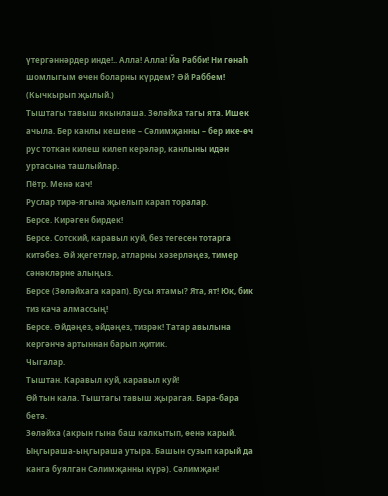үтергәннәрдер инде!.. Алла! Алла! Йа Рабби! Ни гөнаһ шомлыгым өчен боларны күрдем? Әй Раббем! (Кычкырып җылый.)
Тыштагы тавыш якынлаша. Зөләйха тагы ята. Ишек ачыла. Бер канлы кешене – Сәлимҗанны – бер ике-өч рус тоткан килеш килеп керәләр, канлыны идән уртасына ташлыйлар.
Пётр. Менә кач!
Руслар тирә-ягына җыелып карап торалар.
Берсе. Кирәген бирдек!
Берсе. Сотский, каравыл куй, без тегесен тотарга китәбез. Әй җегетләр, атларны хәзерләңез, тимер сәнәкләрне алыңыз.
Берсе (Зөләйхага карап). Бусы ятамы? Ята, ят! Юк, бик тиз кача алмассың!
Берсе. Әйдәңез, әйдәңез, тизрәк! Татар авылына кергәнчә артыннан барып җитик.
Чыгалар.
Тыштан. Каравыл куй, каравыл куй!
Өй тын кала. Тыштагы тавыш җырагая. Бара-бара бетә.
Зөләйха (акрын гына баш калкытып, өенә карый. Ыңгыраша-ыңгыраша утыра. Башын сузып карый да канга буялган Сәлимҗанны күрә). Сәлимҗан!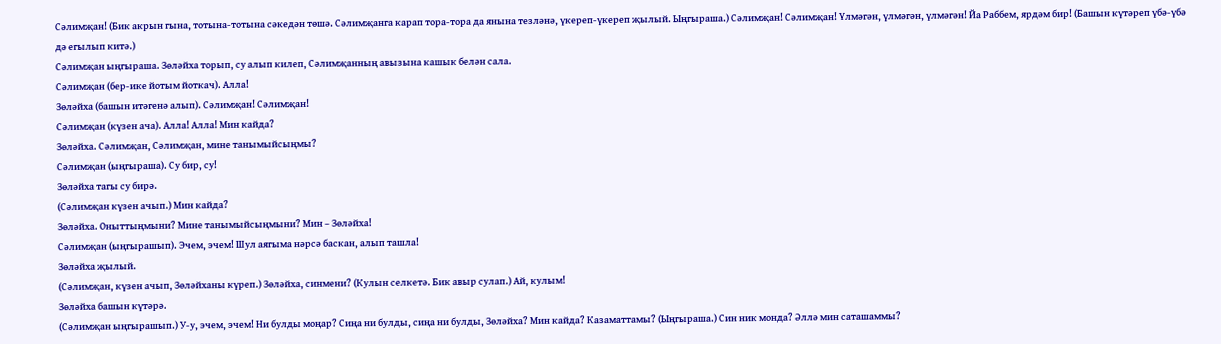Сәлимҗан! (Бик акрын гына, тотына-тотына сәкедән төшә. Сәлимҗанга карап тора-тора да янына тезләнә, үкереп-үкереп җылый. Ыңгыраша.) Сәлимҗан! Сәлимҗан! Үлмәгән, үлмәгән, үлмәгән! Йа Раббем, ярдәм бир! (Башын күтәреп үбә-үбә дә егылып китә.)
Сәлимҗан ыңгыраша. Зөләйха торып, су алып килеп, Сәлимҗанның авызына кашык белән сала.
Сәлимҗан (бер-ике йотым йоткач). Алла!
Зөләйха (башын итәгенә алып). Сәлимҗан! Сәлимҗан!
Сәлимҗан (күзен ача). Алла! Алла! Мин кайда?
Зөләйха. Сәлимҗан, Сәлимҗан, мине танымыйсыңмы?
Сәлимҗан (ыңгыраша). Су бир, су!
Зөләйха тагы су бирә.
(Сәлимҗан күзен ачып.) Мин кайда?
Зөләйха. Оныттыңмыни? Мине танымыйсыңмыни? Мин – Зөләйха!
Сәлимҗан (ыңгырашып). Эчем, эчем! Шул аягыма нәрсә баскан, алып ташла!
Зөләйха җылый.
(Сәлимҗан, күзен ачып, Зөләйханы күреп.) Зөләйха, синмени? (Кулын селкетә. Бик авыр сулап.) Ай, кулым!
Зөләйха башын күтәрә.
(Сәлимҗан ыңгырашып.) У-у, эчем, эчем! Ни булды моңар? Сиңа ни булды, сиңа ни булды, Зөләйха? Мин кайда? Казаматтамы? (Ыңгыраша.) Син ник монда? Әллә мин саташаммы?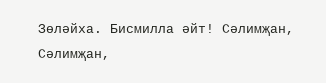Зөләйха. Бисмилла әйт! Сәлимҗан, Сәлимҗан,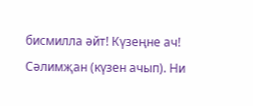бисмилла әйт! Күзеңне ач!
Сәлимҗан (күзен ачып). Ни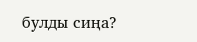булды сиңа?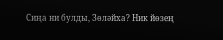Сиңа ни булды, Зөләйха? Ник йөзең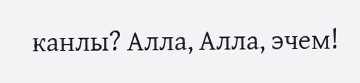канлы? Алла, Алла, эчем!